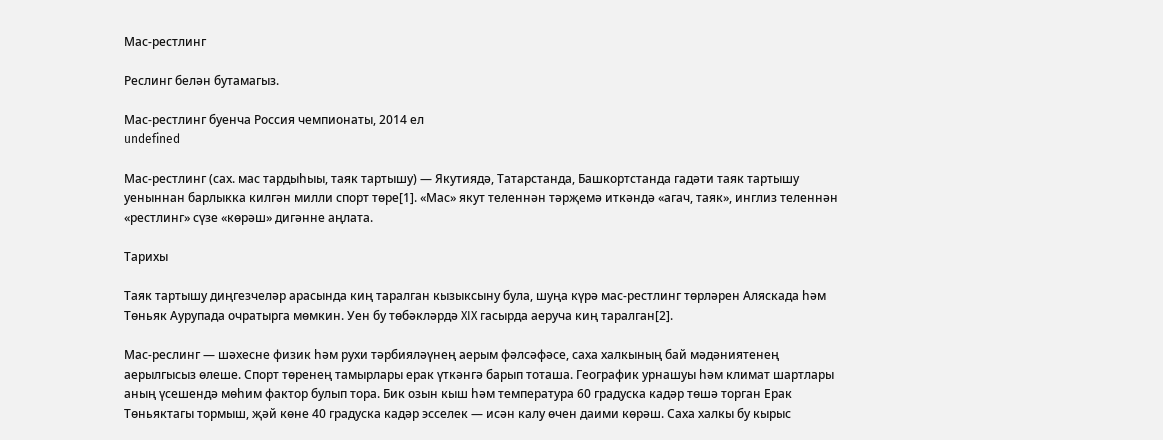Мас-рестлинг

Реслинг белән бутамагыз.

Мас-рестлинг буенча Россия чемпионаты, 2014 ел
undefined

Мас-рестлинг (сах. мас тардыhыы, таяк тартышу) — Якутиядә, Татарстанда, Башкортстанда гадәти таяк тартышу уеныннан барлыкка килгән милли спорт төре[1]. «Мас» якут теленнән тәрҗемә иткәндә «агач, таяк», инглиз теленнән «рестлинг» сүзе «көрәш» дигәнне аңлата.

Тарихы

Таяк тартышу диңгезчеләр арасында киң таралган кызыксыну була, шуңа күрә мас-рестлинг төрләрен Аляскада һәм Төньяк Аурупада очратырга мөмкин. Уен бу төбәкләрдә XIX гасырда аеруча киң таралган[2].

Мас-реслинг — шәхесне физик һәм рухи тәрбияләүнең аерым фәлсәфәсе, саха халкының бай мәдәниятенең аерылгысыз өлеше. Спорт төренең тамырлары ерак үткәнгә барып тоташа. Географик урнашуы һәм климат шартлары аның үсешендә мөһим фактор булып тора. Бик озын кыш һәм температура 60 градуска кадәр төшә торган Ерак Төньяктагы тормыш, җәй көне 40 градуска кадәр эсселек — исән калу өчен даими көрәш. Саха халкы бу кырыс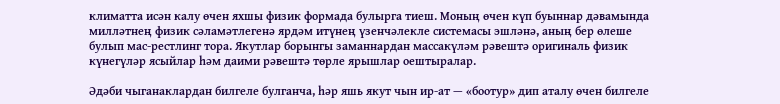климатта исән калу өчен яхшы физик формада булырга тиеш. Моның өчен күп буыннар дәвамында милләтнең физик сәламәтлегенә ярдәм итүнең үзенчәлекле системасы эшләнә, аның бер өлеше булып мас-рестлинг тора. Якутлар борынгы заманнардан массакүләм рәвештә оригиналь физик күнегүләр ясыйлар һәм даими рәвештә төрле ярышлар оештыралар.

Әдәби чыганаклардан билгеле булганча, һәр яшь якут чын ир-ат — «боотур» дип аталу өчен билгеле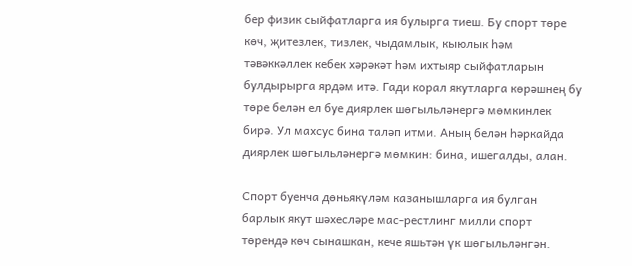бер физик сыйфатларга ия булырга тиеш. Бу спорт төре көч, җитезлек, тизлек, чыдамлык, кыюлык һәм тәвәккәллек кебек хәрәкәт һәм ихтыяр сыйфатларын булдырырга ярдәм итә. Гади корал якутларга көрәшнең бу төре белән ел буе диярлек шөгыльләнергә мөмкинлек бирә. Ул махсус бина таләп итми. Аның белән һәркайда диярлек шөгыльләнергә мөмкин: бина, ишегалды, алан.

Спорт буенча дөньякүләм казанышларга ия булган барлык якут шәхесләре мас-рестлинг милли спорт төрендә көч сынашкан, кече яшьтән үк шөгыльләнгән.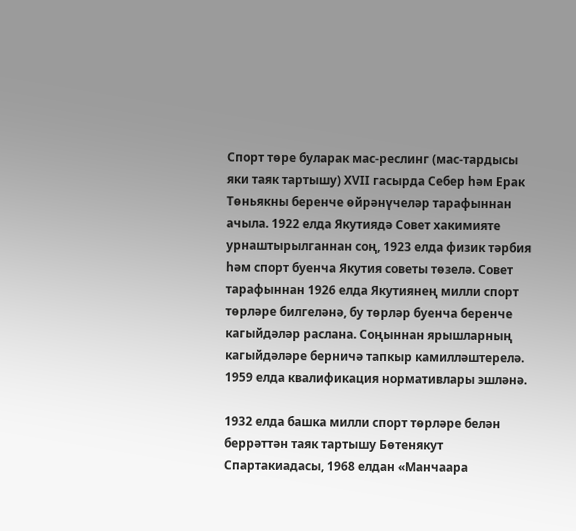Спорт төре буларак мас-реслинг (мас-тардысы яки таяк тартышу) XVII гасырда Себер һәм Ерак Төньякны беренче өйрәнүчеләр тарафыннан ачыла. 1922 елда Якутиядә Совет хакимияте урнаштырылганнан соң, 1923 елда физик тәрбия һәм спорт буенча Якутия советы төзелә. Совет тарафыннан 1926 елда Якутиянең милли спорт төрләре билгеләнә, бу төрләр буенча беренче кагыйдәләр раслана. Соңыннан ярышларның кагыйдәләре берничә тапкыр камилләштерелә. 1959 елда квалификация нормативлары эшләнә.

1932 елда башка милли спорт төрләре белән беррәттән таяк тартышу Бөтенякут Спартакиадасы, 1968 елдан «Манчаара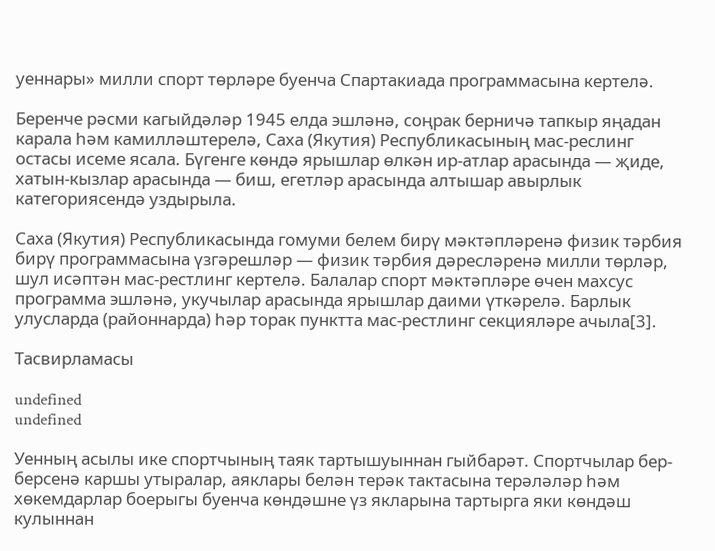уеннары» милли спорт төрләре буенча Спартакиада программасына кертелә.

Беренче рәсми кагыйдәләр 1945 елда эшләнә, соңрак берничә тапкыр яңадан карала һәм камилләштерелә, Саха (Якутия) Республикасының мас-реслинг остасы исеме ясала. Бүгенге көндә ярышлар өлкән ир-атлар арасында — җиде, хатын-кызлар арасында — биш, егетләр арасында алтышар авырлык категориясендә уздырыла.

Саха (Якутия) Республикасында гомуми белем бирү мәктәпләренә физик тәрбия бирү программасына үзгәрешләр — физик тәрбия дәресләренә милли төрләр, шул исәптән мас-рестлинг кертелә. Балалар спорт мәктәпләре өчен махсус программа эшләнә, укучылар арасында ярышлар даими үткәрелә. Барлык улусларда (районнарда) һәр торак пунктта мас-рестлинг секцияләре ачыла[3].

Тасвирламасы

undefined
undefined

Уенның асылы ике спортчының таяк тартышуыннан гыйбарәт. Спортчылар бер-берсенә каршы утыралар, аяклары белән терәк тактасына терәләләр һәм хөкемдарлар боерыгы буенча көндәшне үз якларына тартырга яки көндәш кулыннан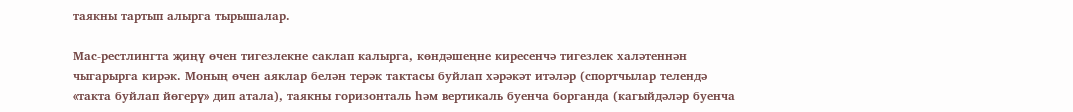таякны тартып алырга тырышалар.

Мас-рестлингта җиңү өчен тигезлекне саклап калырга, көндәшеңне киресенчә тигезлек халәтеннән чыгарырга кирәк. Моның өчен аяклар белән терәк тактасы буйлап хәрәкәт итәләр (спортчылар телендә «такта буйлап йөгерү» дип атала), таякны горизонталь һәм вертикаль буенча борганда (кагыйдәләр буенча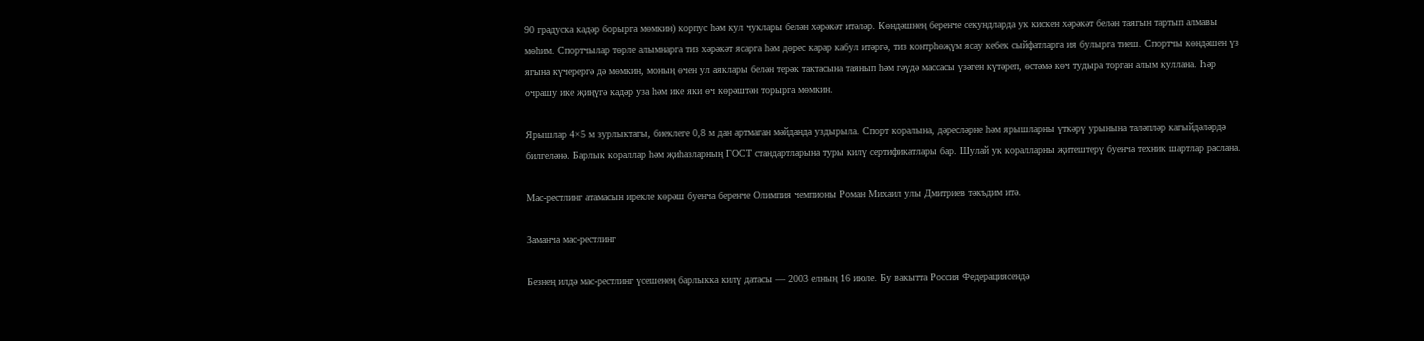90 градуска кадәр борырга мөмкин) корпус һәм кул чуклары белән хәрәкәт итәләр. Көндәшнең беренче секундларда ук кискен хәрәкәт белән таягын тартып алмавы мөһим. Спортчылар төрле алымнарга тиз хәрәкәт ясарга һәм дөрес карар кабул итәргә, тиз контрһөҗүм ясау кебек сыйфатларга ия булырга тиеш. Спортчы көндәшен үз ягына күчерергә дә мөмкин, моның өчен ул аяклары белән терәк тактасына таянып һәм гәүдә массасы үзәген күтәреп, өстәмә көч тудыра торган алым куллана. Һәр очрашу ике җиңүгә кадәр уза һәм ике яки өч көрәштән торырга мөмкин.

Ярышлар 4×5 м зурлыктагы, биеклеге 0,8 м дан артмаган мәйданда уздырыла. Спорт коралына, дәресләрне һәм ярышларны үткәрү урынына таләпләр кагыйдәләрдә билгеләнә. Барлык кораллар һәм җиһазларның ГОСТ стандартларына туры килү сертификатлары бар. Шулай ук коралларны җитештерү буенча техник шартлар раслана.

Мас-рестлинг атамасын ирекле көрәш буенча беренче Олимпия чемпионы Роман Михаил улы Дмитриев тәкъдим итә.

Заманча мас-рестлинг

Безнең илдә мас-рестлинг үсешенең барлыкка килү датасы — 2003 елның 16 июле. Бу вакытта Россия Федерациясендә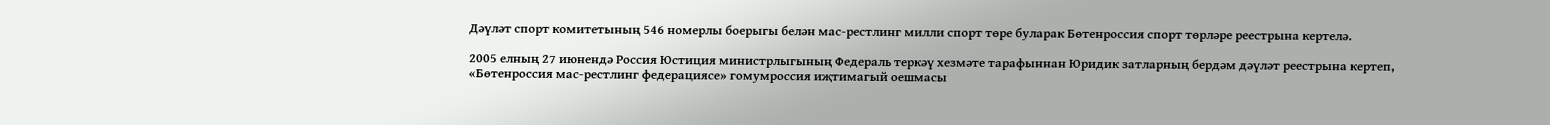Дәүләт спорт комитетының 546 номерлы боерыгы белән мас-рестлинг милли спорт төре буларак Бөтенроссия спорт төрләре реестрына кертелә.

2005 елның 27 июнендә Россия Юстиция министрлыгының Федераль теркәү хезмәте тарафыннан Юридик затларның бердәм дәүләт реестрына кертеп, «Бөтенроссия мас-рестлинг федерациясе» гомумроссия иҗтимагый оешмасы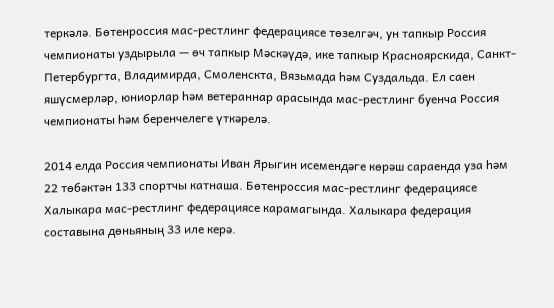теркәлә. Бөтенроссия мас-рестлинг федерациясе төзелгәч, ун тапкыр Россия чемпионаты уздырыла — өч тапкыр Мәскәүдә, ике тапкыр Красноярскида, Санкт-Петербургта, Владимирда, Смоленскта, Вязьмада һәм Суздальда. Ел саен яшүсмерләр, юниорлар һәм ветераннар арасында мас-рестлинг буенча Россия чемпионаты һәм беренчелеге үткәрелә.

2014 елда Россия чемпионаты Иван Ярыгин исемендәге көрәш сараенда уза һәм 22 төбәктән 133 спортчы катнаша. Бөтенроссия мас-рестлинг федерациясе Халыкара мас-рестлинг федерациясе карамагында. Халыкара федерация составына дөньяның 33 иле керә.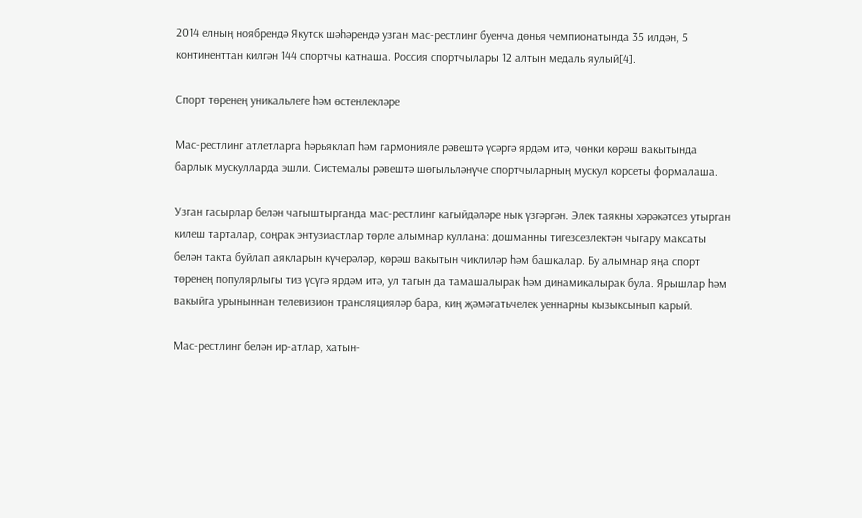2014 елның ноябрендә Якутск шәһәрендә узган мас-рестлинг буенча дөнья чемпионатында 35 илдән, 5 континенттан килгән 144 спортчы катнаша. Россия спортчылары 12 алтын медаль яулый[4].

Спорт төренең уникальлеге һәм өстенлекләре

Мас-рестлинг атлетларга һәрьяклап һәм гармонияле рәвештә үсәргә ярдәм итә, чөнки көрәш вакытында барлык мускулларда эшли. Системалы рәвештә шөгыльләнүче спортчыларның мускул корсеты формалаша.

Узган гасырлар белән чагыштырганда мас-рестлинг кагыйдәләре нык үзгәргән. Элек таякны хәрәкәтсез утырган килеш тарталар, соңрак энтузиастлар төрле алымнар куллана: дошманны тигезсезлектән чыгару максаты белән такта буйлап аякларын күчерәләр, көрәш вакытын чиклиләр һәм башкалар. Бу алымнар яңа спорт төренең популярлыгы тиз үсүгә ярдәм итә, ул тагын да тамашалырак һәм динамикалырак була. Ярышлар һәм вакыйга урыныннан телевизион трансляцияләр бара, киң җәмәгатьчелек уеннарны кызыксынып карый.

Мас-рестлинг белән ир-атлар, хатын-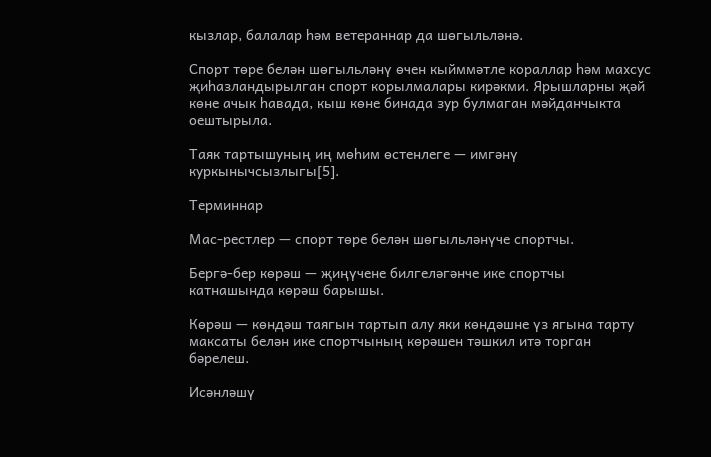кызлар, балалар һәм ветераннар да шөгыльләнә.

Спорт төре белән шөгыльләнү өчен кыйммәтле кораллар һәм махсус җиһазландырылган спорт корылмалары кирәкми. Ярышларны җәй көне ачык һавада, кыш көне бинада зур булмаган мәйданчыкта оештырыла.

Таяк тартышуның иң мөһим өстенлеге — имгәнү куркынычсызлыгы[5].

Терминнар

Мас-рестлер — спорт төре белән шөгыльләнүче спортчы.

Бергә-бер көрәш — җиңүчене билгеләгәнче ике спортчы катнашында көрәш барышы.

Көрәш — көндәш таягын тартып алу яки көндәшне үз ягына тарту максаты белән ике спортчының көрәшен тәшкил итә торган бәрелеш.

Исәнләшү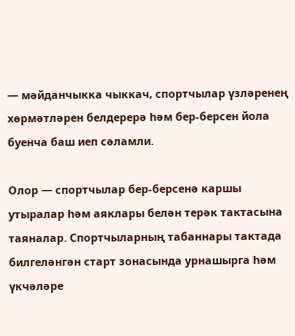— мәйданчыкка чыккач, спортчылар үзләренең хөрмәтләрен белдерерә һәм бер-берсен йола буенча баш иеп сәламли.

Олор — спортчылар бер-берсенә каршы утыралар һәм аяклары белән терәк тактасына таяналар. Спортчыларның табаннары тактада билгеләнгән старт зонасында урнашырга һәм үкчәләре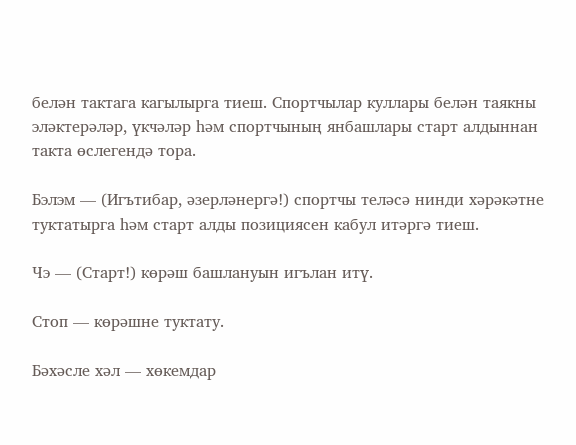белән тактага кагылырга тиеш. Спортчылар куллары белән таякны эләктерәләр, үкчәләр һәм спортчының янбашлары старт алдыннан такта өслегендә тора.

Бэлэм — (Игътибар, әзерләнергә!) спортчы теләсә нинди хәрәкәтне туктатырга һәм старт алды позициясен кабул итәргә тиеш.

Чэ — (Старт!) көрәш башлануын игълан итү.

Стоп — көрәшне туктату.

Бәхәсле хәл — хөкемдар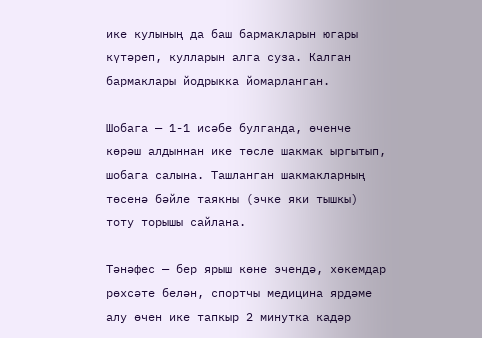ике кулының да баш бармакларын югары күтәреп, кулларын алга суза. Калган бармаклары йодрыкка йомарланган.

Шобага — 1-1 исәбе булганда, өченче көрәш алдыннан ике төсле шакмак ыргытып, шобага салына. Ташланган шакмакларның төсенә бәйле таякны (эчке яки тышкы) тоту торышы сайлана.

Тәнәфес — бер ярыш көне эчендә, хөкемдар рөхсәте белән, спортчы медицина ярдәме алу өчен ике тапкыр 2 минутка кадәр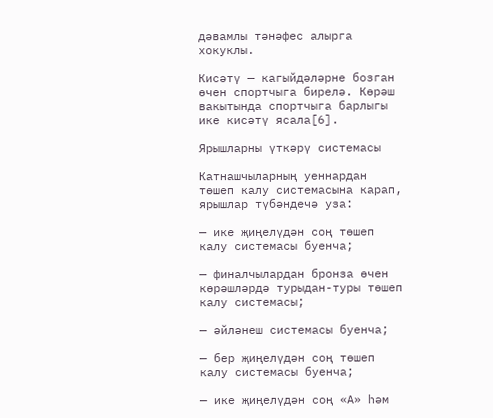дәвамлы тәнәфес алырга хокуклы.

Кисәтү — кагыйдәләрне бозган өчен спортчыга бирелә. Көрәш вакытында спортчыга барлыгы ике кисәтү ясала[6].

Ярышларны үткәрү системасы

Катнашчыларның уеннардан төшеп калу системасына карап, ярышлар түбәндечә уза:

— ике җиңелүдән соң төшеп калу системасы буенча;

— финалчылардан бронза өчен көрәшләрдә турыдан-туры төшеп калу системасы;

— әйләнеш системасы буенча;

— бер җиңелүдән соң төшеп калу системасы буенча;

— ике җиңелүдән соң «А» һәм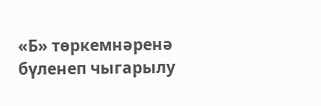«Б» төркемнәренә бүленеп чыгарылу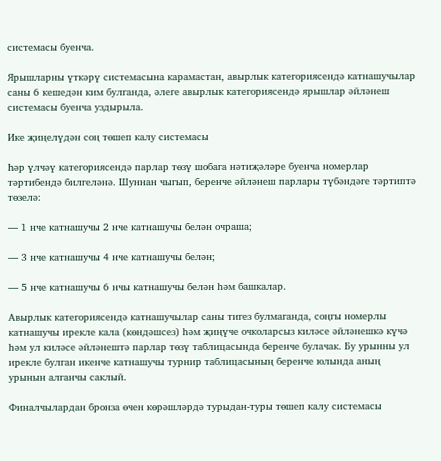системасы буенча.

Ярышларны үткәрү системасына карамастан, авырлык категориясендә катнашучылар саны 6 кешедән ким булганда, әлеге авырлык категориясендә ярышлар әйләнеш системасы буенча уздырыла.

Ике җиңелүдән соң төшеп калу системасы

Һәр үлчәү категориясендә парлар төзү шобага нәтиҗәләре буенча номерлар тәртибендә билгеләнә. Шуннан чыгып, беренче әйләнеш парлары түбәндәге тәртиптә төзелә:

— 1 нче катнашучы 2 нче катнашучы белән очраша;

— 3 нче катнашучы 4 нче катнашучы белән;

— 5 нче катнашучы 6 нчы катнашучы белән һәм башкалар.

Авырлык категориясендә катнашучылар саны тигез булмаганда, соңгы номерлы катнашучы ирекле кала (көндәшсез) һәм җиңүче очколарсыз киләсе әйләнешкә күчә һәм ул киләсе әйләнештә парлар төзү таблицасында беренче булачак. Бу урынны ул ирекле булган икенче катнашучы турнир таблицасының беренче юлында аның урынын алганчы саклый.

Финалчылардан бронза өчен көрәшләрдә турыдан-туры төшеп калу системасы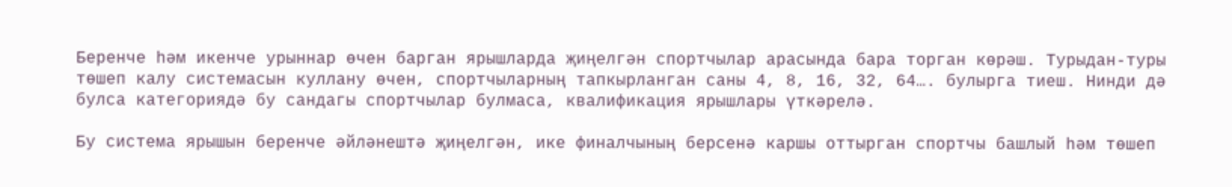Беренче һәм икенче урыннар өчен барган ярышларда җиңелгән спортчылар арасында бара торган көрәш. Турыдан-туры төшеп калу системасын куллану өчен, спортчыларның тапкырланган саны 4, 8, 16, 32, 64…. булырга тиеш. Нинди дә булса категориядә бу сандагы спортчылар булмаса, квалификация ярышлары үткәрелә.

Бу система ярышын беренче әйләнештә җиңелгән, ике финалчының берсенә каршы оттырган спортчы башлый һәм төшеп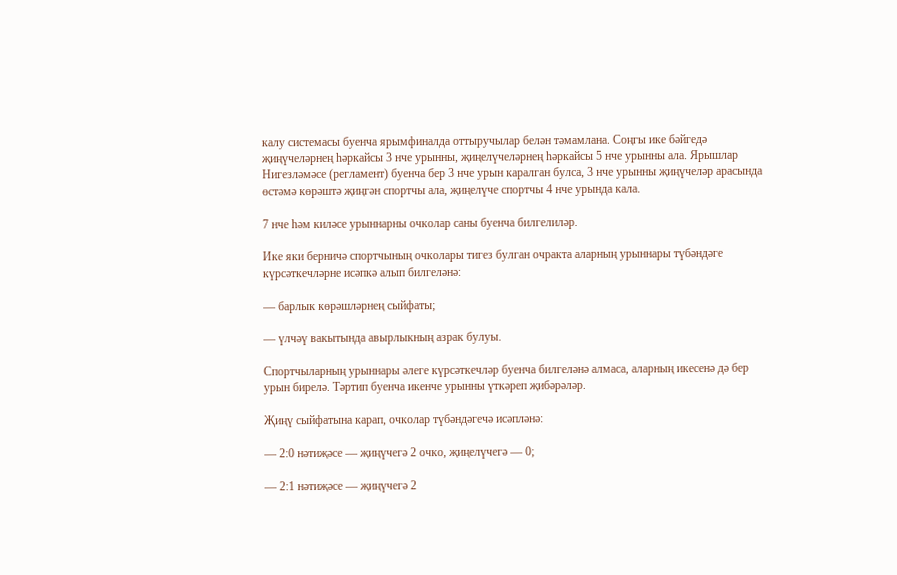калу системасы буенча ярымфиналда оттыручылар белән тәмамлана. Соңгы ике бәйгедә җиңүчеләрнең һәркайсы 3 нче урынны, җиңелүчеләрнең һәркайсы 5 нче урынны ала. Ярышлар Нигезләмәсе (регламент) буенча бер 3 нче урын каралган булса, 3 нче урынны җиңүчеләр арасында өстәмә көрәштә җиңгән спортчы ала, җиңелүче спортчы 4 нче урында кала.

7 нче һәм киләсе урыннарны очколар саны буенча билгелиләр.

Ике яки берничә спортчының очколары тигез булган очракта аларның урыннары түбәндәге күрсәткечләрне исәпкә алып билгеләнә:

— барлык көрәшләрнең сыйфаты;

— үлчәү вакытында авырлыкның азрак булуы.

Спортчыларның урыннары әлеге күрсәткечләр буенча билгеләнә алмаса, аларның икесенә дә бер урын бирелә. Тәртип буенча икенче урынны үткәреп җибәрәләр.

Җиңү сыйфатына карап, очколар түбәндәгечә исәпләнә:

— 2:0 нәтиҗәсе — җиңүчегә 2 очко, җиңелүчегә — 0;

— 2:1 нәтиҗәсе — җиңүчегә 2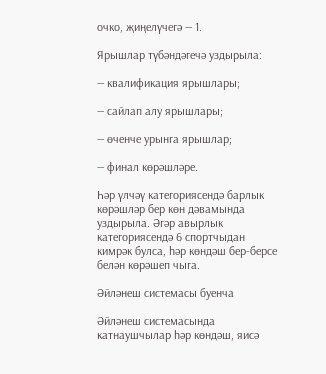очко, җиңелүчегә — 1.

Ярышлар түбәндәгечә уздырыла:

— квалификация ярышлары;

— сайлап алу ярышлары;

— өченче урынга ярышлар;

— финал көрәшләре.

Һәр үлчәү категориясендә барлык көрәшләр бер көн дәвамында уздырыла. Әгәр авырлык категориясендә 6 спортчыдан кимрәк булса, һәр көндәш бер-берсе белән көрәшеп чыга.

Әйләнеш системасы буенча

Әйләнеш системасында катнаушчылар һәр көндәш, яисә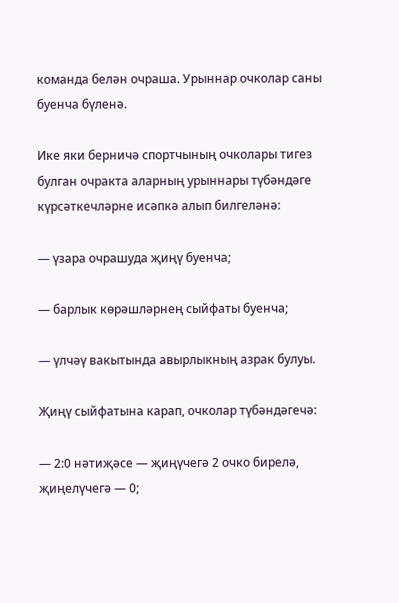команда белән очраша. Урыннар очколар саны буенча бүленә.

Ике яки берничә спортчының очколары тигез булган очракта аларның урыннары түбәндәге күрсәткечләрне исәпкә алып билгеләнә:

— үзара очрашуда җиңү буенча;

— барлык көрәшләрнең сыйфаты буенча;

— үлчәү вакытында авырлыкның азрак булуы.

Җиңү сыйфатына карап, очколар түбәндәгечә:

— 2:0 нәтиҗәсе — җиңүчегә 2 очко бирелә, җиңелүчегә — 0;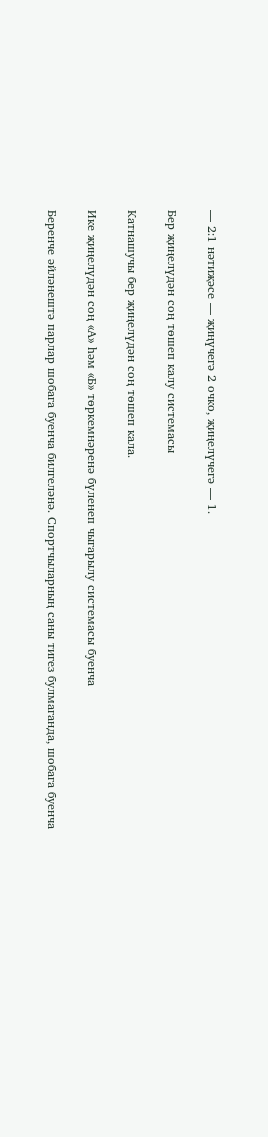— 2:1 нәтиҗәсе — җиңүчегә 2 очко, җиңелүчегә — 1.

Бер җиңелүдән соң төшеп калу системасы

Катнашучы бер җиңелүдән соң төшеп кала.

Ике җиңелүдән соң «А» һәм «Б» төркемнәренә бүленеп чыгарылу системасы буенча

Беренче әйләнештә парлар шобага буенча билгеләнә. Спортчыларның саны тигез булмаганда, шобага буенча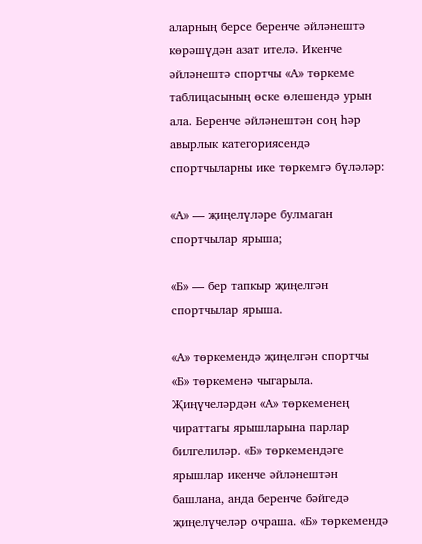аларның берсе беренче әйләнештә көрәшүдән азат ителә. Икенче әйләнештә спортчы «А» төркеме таблицасының өске өлешендә урын ала. Беренче әйләнештән соң һәр авырлык категориясендә спортчыларны ике төркемгә бүләләр:

«А» — җиңелүләре булмаган спортчылар ярыша;

«Б» — бер тапкыр җиңелгән спортчылар ярыша.

«А» төркемендә җиңелгән спортчы «Б» төркеменә чыгарыла. Җиңүчеләрдән «А» төркеменең чираттагы ярышларына парлар билгелиләр. «Б» төркемендәге ярышлар икенче әйләнештән башлана, анда беренче бәйгедә җиңелүчеләр очраша. «Б» төркемендә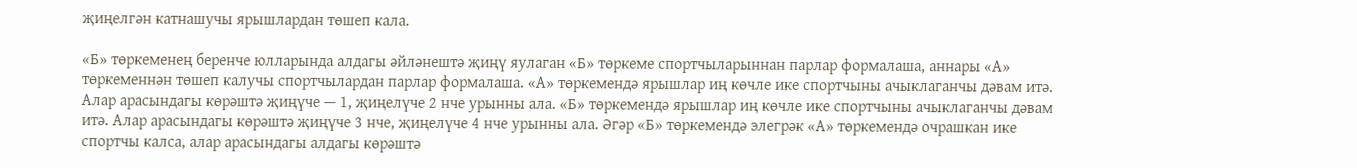җиңелгән катнашучы ярышлардан төшеп кала.

«Б» төркеменең беренче юлларында алдагы әйләнештә җиңү яулаган «Б» төркеме спортчыларыннан парлар формалаша, аннары «А» төркеменнән төшеп калучы спортчылардан парлар формалаша. «А» төркемендә ярышлар иң көчле ике спортчыны ачыклаганчы дәвам итә. Алар арасындагы көрәштә җиңүче — 1, җиңелүче 2 нче урынны ала. «Б» төркемендә ярышлар иң көчле ике спортчыны ачыклаганчы дәвам итә. Алар арасындагы көрәштә җиңүче 3 нче, җиңелүче 4 нче урынны ала. Әгәр «Б» төркемендә элегрәк «А» төркемендә очрашкан ике спортчы калса, алар арасындагы алдагы көрәштә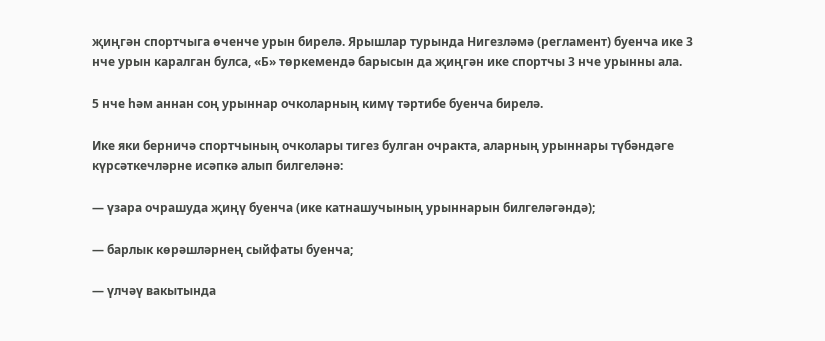җиңгән спортчыга өченче урын бирелә. Ярышлар турында Нигезләмә (регламент) буенча ике 3 нче урын каралган булса, «Б» төркемендә барысын да җиңгән ике спортчы 3 нче урынны ала.

5 нче һәм аннан соң урыннар очколарның кимү тәртибе буенча бирелә.

Ике яки берничә спортчының очколары тигез булган очракта, аларның урыннары түбәндәге күрсәткечләрне исәпкә алып билгеләнә:

— үзара очрашуда җиңү буенча (ике катнашучының урыннарын билгеләгәндә);

— барлык көрәшләрнең сыйфаты буенча;

— үлчәү вакытында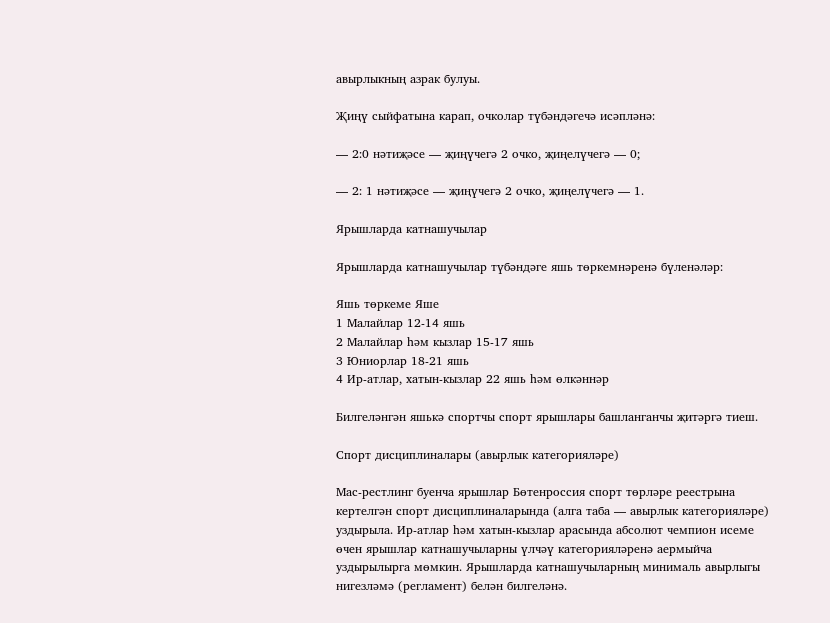авырлыкның азрак булуы.

Җиңү сыйфатына карап, очколар түбәндәгечә исәпләнә:

— 2:0 нәтиҗәсе — җиңүчегә 2 очко, җиңелүчегә — 0;

— 2: 1 нәтиҗәсе — җиңүчегә 2 очко, җиңелүчегә — 1.

Ярышларда катнашучылар

Ярышларда катнашучылар түбәндәге яшь төркемнәренә бүленәләр:

Яшь төркеме Яше
1 Малайлар 12-14 яшь
2 Малайлар һәм кызлар 15-17 яшь
3 Юниорлар 18-21 яшь
4 Ир-атлар, хатын-кызлар 22 яшь һәм өлкәннәр

Билгеләнгән яшькә спортчы спорт ярышлары башланганчы җитәргә тиеш.

Спорт дисциплиналары (авырлык категорияләре)

Мас-рестлинг буенча ярышлар Бөтенроссия спорт төрләре реестрына кертелгән спорт дисциплиналарында (алга таба — авырлык категорияләре) уздырыла. Ир-атлар һәм хатын-кызлар арасында абсолют чемпион исеме өчен ярышлар катнашучыларны үлчәү категорияләренә аермыйча уздырылырга мөмкин. Ярышларда катнашучыларның минималь авырлыгы нигезләмә (регламент) белән билгеләнә.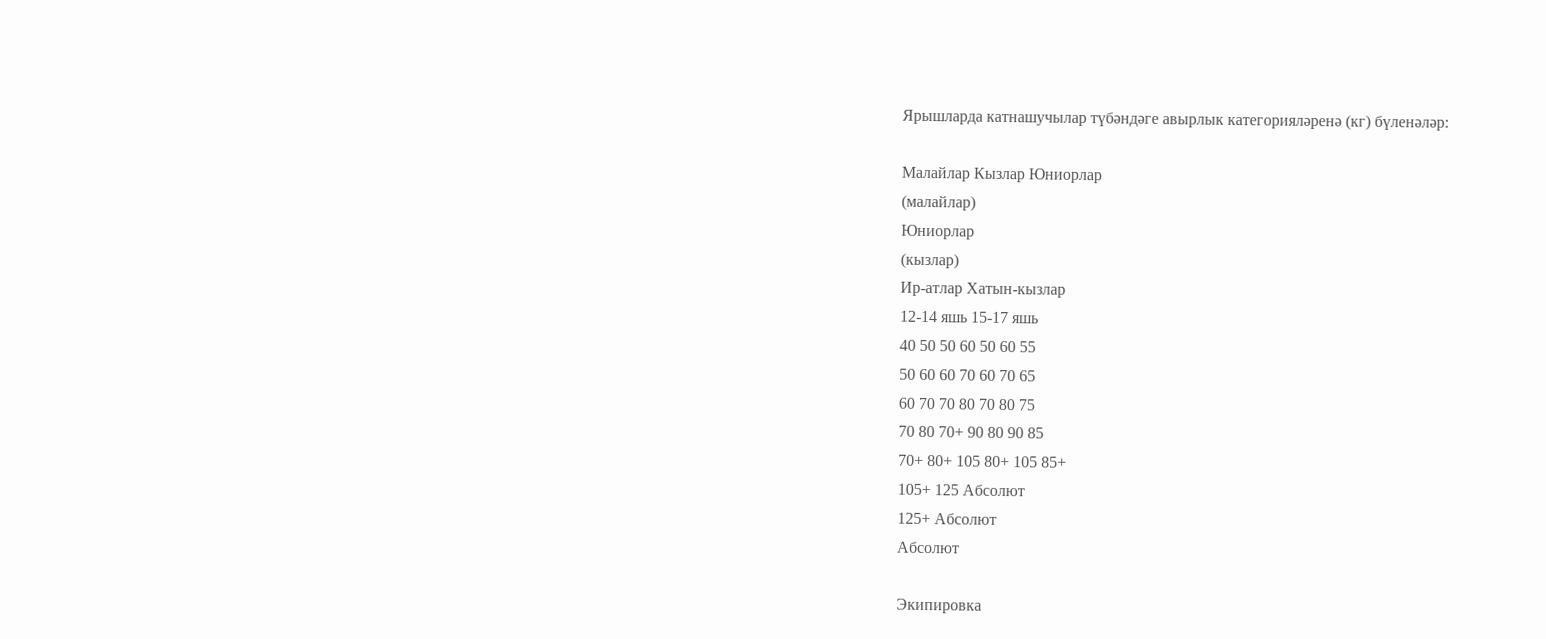Ярышларда катнашучылар түбәндәге авырлык категорияләренә (кг) бүленәләр:

Малайлар Кызлар Юниорлар
(малайлар)
Юниорлар
(кызлар)
Ир-атлар Хатын-кызлар
12-14 яшь 15-17 яшь
40 50 50 60 50 60 55
50 60 60 70 60 70 65
60 70 70 80 70 80 75
70 80 70+ 90 80 90 85
70+ 80+ 105 80+ 105 85+
105+ 125 Абсолют
125+ Абсолют
Абсолют

Экипировка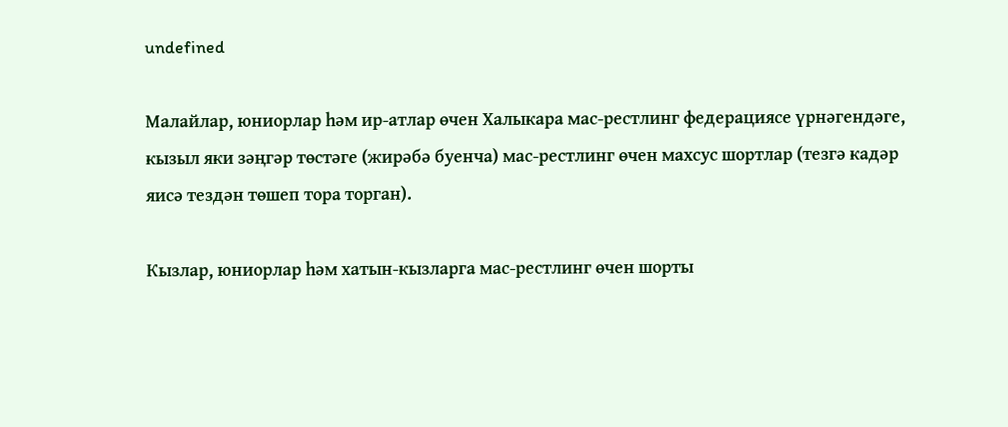undefined

Малайлар, юниорлар һәм ир-атлар өчен Халыкара мас-рестлинг федерациясе үрнәгендәге, кызыл яки зәңгәр төстәге (жирәбә буенча) мас-рестлинг өчен махсус шортлар (тезгә кадәр яисә тездән төшеп тора торган).

Кызлар, юниорлар һәм хатын-кызларга мас-рестлинг өчен шорты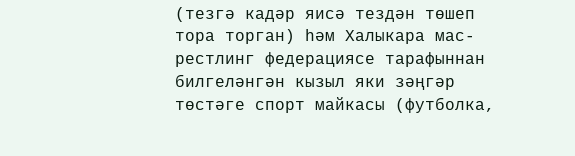(тезгә кадәр яисә тездән төшеп тора торган) һәм Халыкара мас-рестлинг федерациясе тарафыннан билгеләнгән кызыл яки зәңгәр төстәге спорт майкасы (футболка,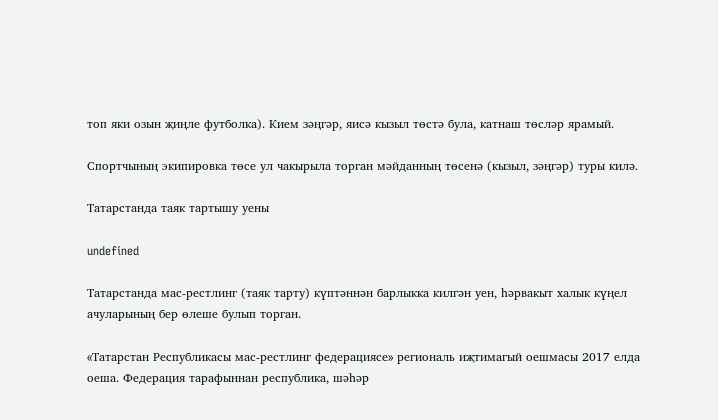топ яки озын җиңле футболка). Кием зәңгәр, яисә кызыл төстә була, катнаш төсләр ярамый.

Спортчының экипировка төсе ул чакырыла торган мәйданның төсенә (кызыл, зәңгәр) туры килә.

Татарстанда таяк тартышу уены

undefined

Татарстанда мас-рестлинг (таяк тарту) күптәннән барлыкка килгән уен, һәрвакыт халык күңел ачуларының бер өлеше булып торган.

«Татарстан Республикасы мас-рестлинг федерациясе» региональ иҗтимагый оешмасы 2017 елда оеша. Федерация тарафыннан республика, шәһәр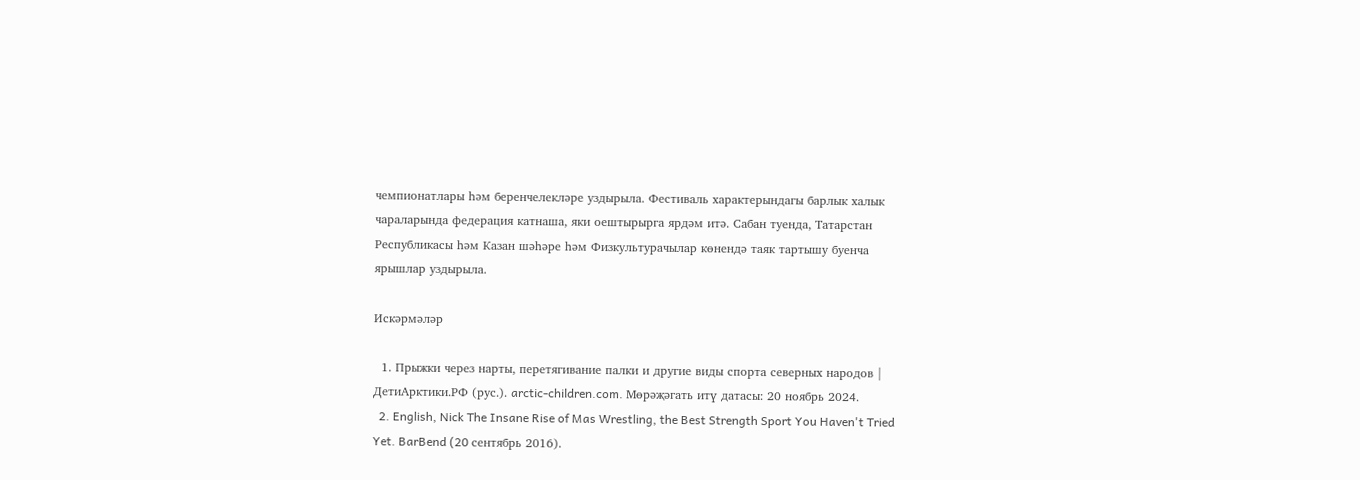чемпионатлары һәм беренчелекләре уздырыла. Фестиваль характерындагы барлык халык чараларында федерация катнаша, яки оештырырга ярдәм итә. Сабан туенда, Татарстан Республикасы һәм Казан шәһәре һәм Физкультурачылар көнендә таяк тартышу буенча ярышлар уздырыла.

Искәрмәләр

  1. Прыжки через нарты, перетягивание палки и другие виды спорта северных народов | ДетиАрктики.РФ (рус.). arctic-children.com. Мөрәҗәгать итү датасы: 20 ноябрь 2024.
  2. English, Nick The Insane Rise of Mas Wrestling, the Best Strength Sport You Haven't Tried Yet. BarBend (20 сентябрь 2016).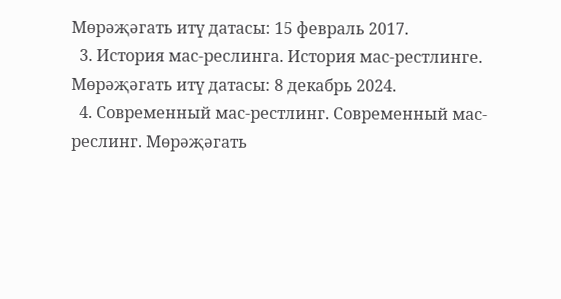Мөрәҗәгать итү датасы: 15 февраль 2017.
  3. История мас-реслинга. История мас-рестлинге. Мөрәҗәгать итү датасы: 8 декабрь 2024.
  4. Современный мас-рестлинг. Современный мас-реслинг. Мөрәҗәгать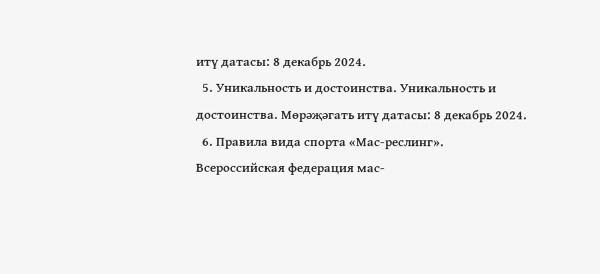итү датасы: 8 декабрь 2024.
  5. Уникальность и достоинства. Уникальность и достоинства. Мөрәҗәгать итү датасы: 8 декабрь 2024.
  6. Правила вида спорта «Мас-реслинг». Всероссийская федерация мас-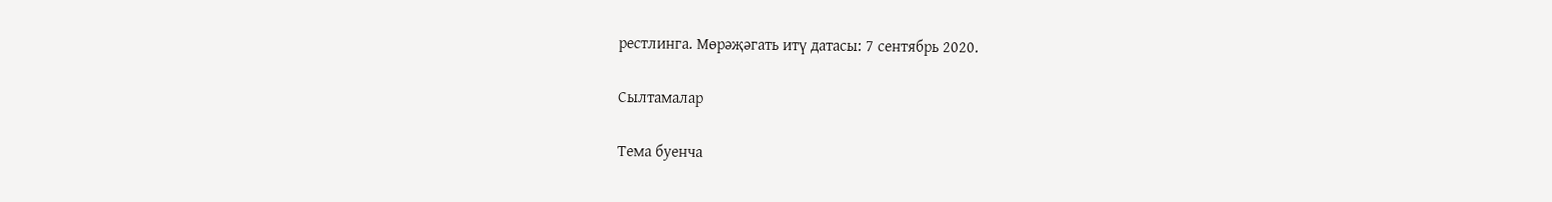рестлинга. Мөрәҗәгать итү датасы: 7 сентябрь 2020.

Сылтамалар

Тема буенча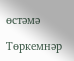өстәмә

Төркемнәр